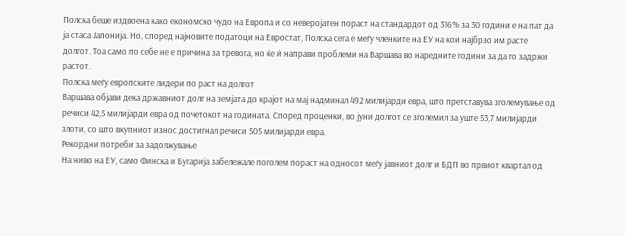Полска беше издвоена како економско чудо на Европа и со неверојатен пораст на стандардот од 316% за 30 години е на пат да ја стаса Јапонија. Но, според најновите податоци на Евростат, Полска сега е меѓу членките на ЕУ на кои најбрзо им расте долгот. Тоа само по себе не е причина за тревога, но ќе ѝ направи проблеми на Варшава во наредните години за да го задржи растот.
Полска меѓу европските лидери по раст на долгот
Варшава објави дека државниот долг на земјата до крајот на мај надминал 492 милијарди евра, што претставува зголемување од речиси 42,5 милијарди евра од почетокот на годината. Според проценки, во јуни долгот се зголемил за уште 53,7 милијарди злоти, со што вкупниот износ достигнал речиси 505 милијарди евра.
Рекордни потреби за задолжување
На ниво на ЕУ, само Финска и Бугарија забележале поголем пораст на односот меѓу јавниот долг и БДП во првиот квартал од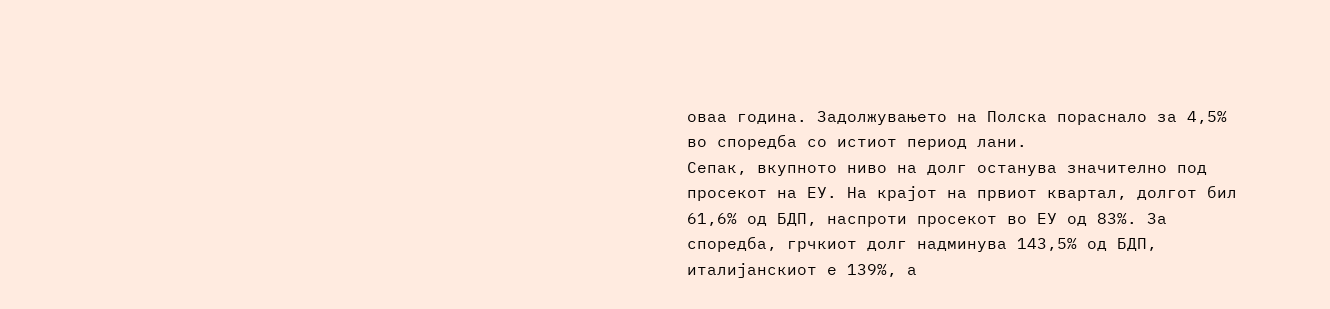оваа година. Задолжувањето на Полска пораснало за 4,5% во споредба со истиот период лани.
Сепак, вкупното ниво на долг останува значително под просекот на ЕУ. На крајот на првиот квартал, долгот бил 61,6% од БДП, наспроти просекот во ЕУ од 83%. За споредба, грчкиот долг надминува 143,5% од БДП, италијанскиот e 139%, а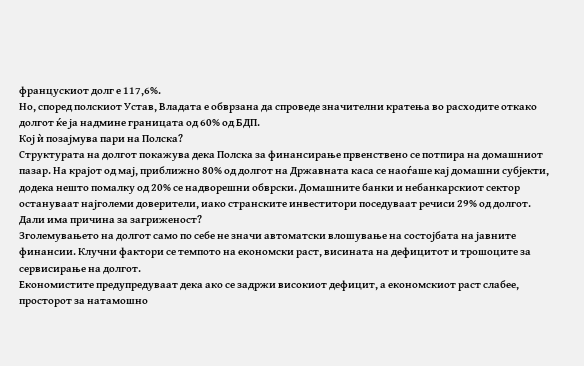францускиот долг е 117,6%.
Но, според полскиот Устав, Владата е обврзана да спроведе значителни кратења во расходите откако долгот ќе ја надмине границата од 60% од БДП.
Кој ѝ позајмува пари на Полска?
Структурата на долгот покажува дека Полска за финансирање првенствено се потпира на домашниот пазар. На крајот од мај, приближно 80% од долгот на Државната каса се наоѓаше кај домашни субјекти, додека нешто помалку од 20% се надворешни обврски. Домашните банки и небанкарскиот сектор остануваат најголеми доверители, иако странските инвеститори поседуваат речиси 29% од долгот.
Дали има причина за загриженост?
Зголемувањето на долгот само по себе не значи автоматски влошување на состојбата на јавните финансии. Клучни фактори се темпото на економски раст, висината на дефицитот и трошоците за сервисирање на долгот.
Економистите предупредуваат дека ако се задржи високиот дефицит, а економскиот раст слабее, просторот за натамошно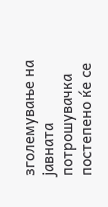зголемување на јавната потрошувачка постепено ќе се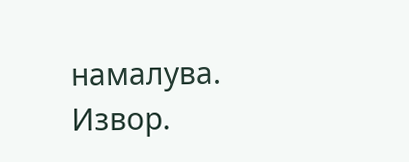намалува.
Извор.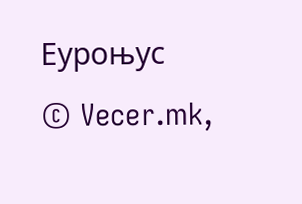Еуроњус
© Vecer.mk,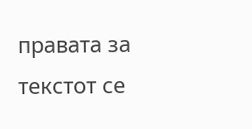правата за текстот се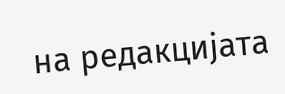на редакцијата